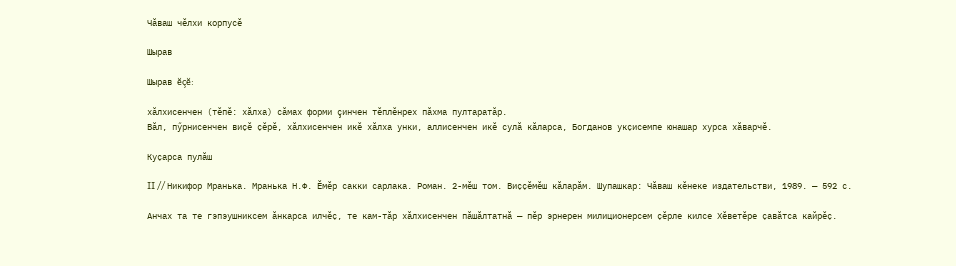Чӑваш чӗлхи корпусӗ

Шырав

Шырав ĕçĕ:

хӑлхисенчен (тĕпĕ: хӑлха) сăмах форми çинчен тĕплĕнрех пăхма пултаратăр.
Вӑл, пӳрнисенчен виҫӗ ҫӗрӗ, хӑлхисенчен икӗ хӑлха унки, аллисенчен икӗ сулӑ кӑларса, Богданов укҫисемпе юнашар хурса хӑварчӗ.

Куҫарса пулӑш

II // Никифор Мранька. Мранька Н.Ф. Ӗмӗр сакки сарлака. Роман. 2-мӗш том. Виҫҫӗмӗш кӑларӑм. Шупашкар: Чӑваш кӗнеке издательстви, 1989. — 592 с.

Анчах та те гэпэушниксем ӑнкарса илчӗҫ, те кам-тӑр хӑлхисенчен пӑшӑлтатнӑ — пӗр эрнерен милиционерсем ҫӗрле килсе Хӗветӗре ҫавӑтса кайрӗҫ.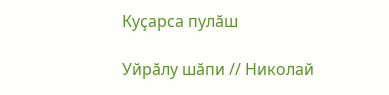Куҫарса пулӑш

Уйрӑлу шӑпи // Николай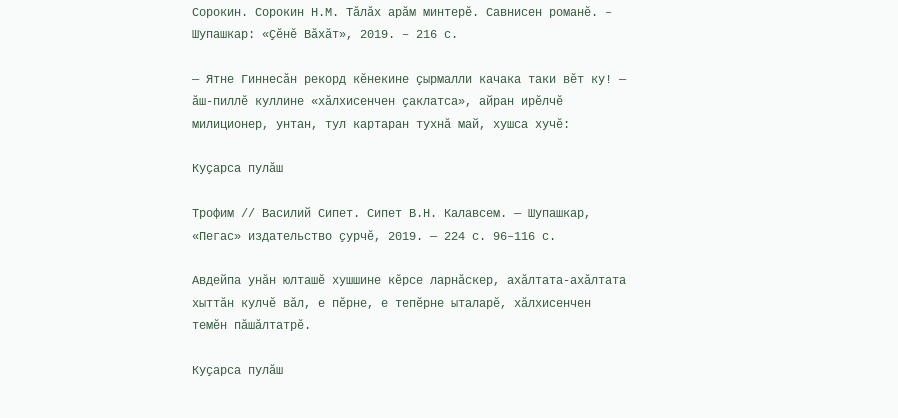Сорокин. Сорокин Н.М. Тӑлӑх арӑм минтерӗ. Савнисен романӗ. – Шупашкар: «Ҫӗнӗ Вӑхӑт», 2019. – 216 с.

— Ятне Гиннесӑн рекорд кӗнекине ҫырмалли качака таки вӗт ку! — ӑш-пиллӗ куллине «хӑлхисенчен ҫаклатса», айран ирӗлчӗ милиционер, унтан, тул картаран тухнӑ май, хушса хучӗ:

Куҫарса пулӑш

Трофим // Василий Сипет. Сипет В.Н. Калавсем. — Шупашкар, «Пегас» издательство ҫурчӗ, 2019. — 224 с. 96–116 с.

Авдейпа унӑн юлташӗ хушшине кӗрсе ларнӑскер, ахӑлтата-ахӑлтата хыттӑн кулчӗ вӑл, е пӗрне, е тепӗрне ыталарӗ, хӑлхисенчен темӗн пӑшӑлтатрӗ.

Куҫарса пулӑш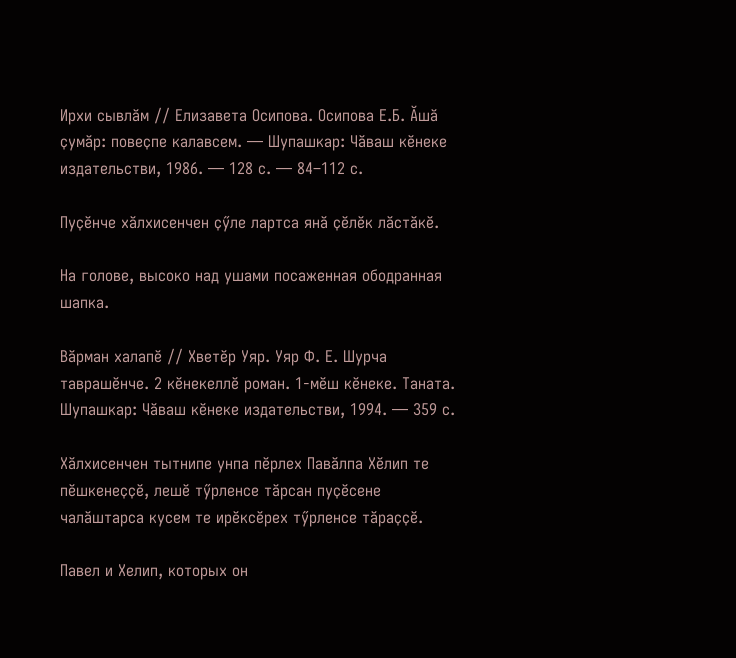Ирхи сывлӑм // Елизавета Осипова. Осипова Е.Б. Ӑшӑ ҫумӑр: повеҫпе калавсем. — Шупашкар: Чӑваш кӗнеке издательстви, 1986. — 128 с. — 84–112 с.

Пуҫӗнче хӑлхисенчен ҫӳле лартса янӑ ҫӗлӗк лӑстӑкӗ.

На голове, высоко над ушами посаженная ободранная шапка.

Вӑрман халапӗ // Хветӗр Уяр. Уяр Ф. Е. Шурча таврашӗнче. 2 кӗнекеллӗ роман. 1-мӗш кӗнеке. Таната. Шупашкар: Чӑваш кӗнеке издательстви, 1994. — 359 с.

Хӑлхисенчен тытнипе унпа пӗрлех Павӑлпа Хӗлип те пӗшкенеҫҫӗ, лешӗ тӳрленсе тӑрсан пуҫӗсене чалӑштарса кусем те ирӗксӗрех тӳрленсе тӑраҫҫӗ.

Павел и Хелип, которых он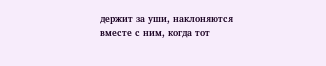держит за уши, наклоняются вместе с ним, когда тот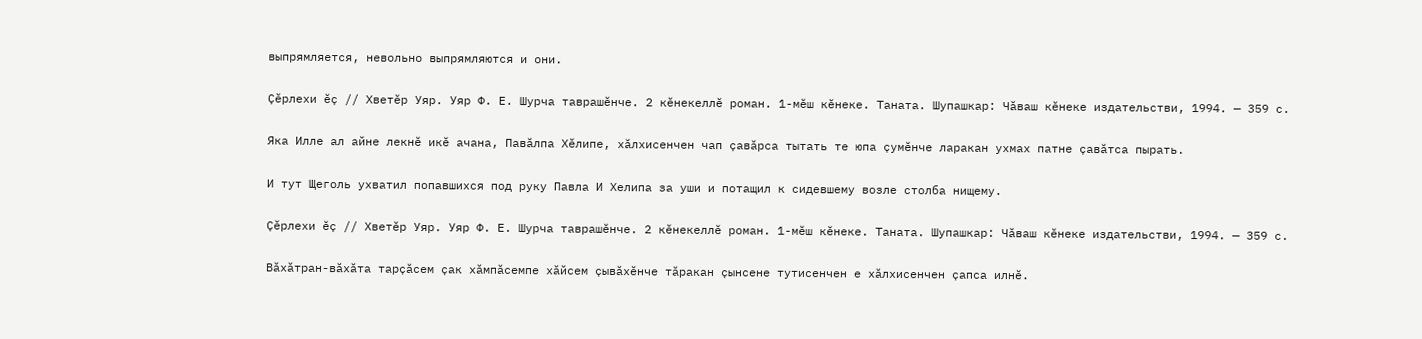выпрямляется, невольно выпрямляются и они.

Ҫӗрлехи ӗҫ // Хветӗр Уяр. Уяр Ф. Е. Шурча таврашӗнче. 2 кӗнекеллӗ роман. 1-мӗш кӗнеке. Таната. Шупашкар: Чӑваш кӗнеке издательстви, 1994. — 359 с.

Яка Илле ал айне лекнӗ икӗ ачана, Павӑлпа Хӗлипе, хӑлхисенчен чап ҫавӑрса тытать те юпа ҫумӗнче ларакан ухмах патне ҫавӑтса пырать.

И тут Щеголь ухватил попавшихся под руку Павла И Хелипа за уши и потащил к сидевшему возле столба нищему.

Ҫӗрлехи ӗҫ // Хветӗр Уяр. Уяр Ф. Е. Шурча таврашӗнче. 2 кӗнекеллӗ роман. 1-мӗш кӗнеке. Таната. Шупашкар: Чӑваш кӗнеке издательстви, 1994. — 359 с.

Вӑхӑтран-вӑхӑта тарҫӑсем ҫак хӑмпӑсемпе хӑйсем ҫывӑхӗнче тӑракан ҫынсене тутисенчен е хӑлхисенчен ҫапса илнӗ.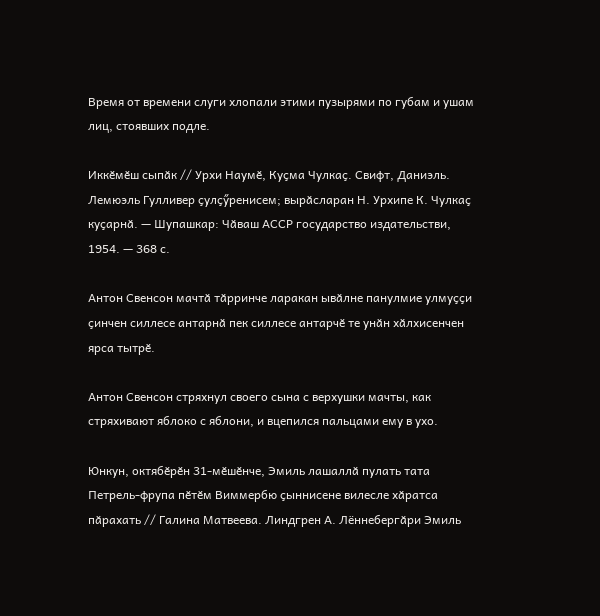Время от времени слуги хлопали этими пузырями по губам и ушам лиц, стоявших подле.

Иккӗмӗш сыпӑк // Урхи Наумӗ, Куҫма Чулкаҫ. Свифт, Даниэль. Лемюэль Гулливер ҫулҫӳренисем; вырӑсларан Н. Урхипе К. Чулкаҫ куҫарнӑ. — Шупашкар: Чӑваш АССР государство издательстви, 1954. — 368 с.

Антон Свенсон мачтӑ тӑрринче ларакан ывӑлне панулмие улмуҫҫи ҫинчен силлесе антарнӑ пек силлесе антарчӗ те унӑн хӑлхисенчен ярса тытрӗ.

Антон Свенсон стряхнул своего сына с верхушки мачты, как стряхивают яблоко с яблони, и вцепился пальцами ему в ухо.

Юнкун, октябӗрӗн 31-мӗшӗнче, Эмиль лашаллӑ пулать тата Петрель-фрупа пӗтӗм Виммербю ҫыннисене вилесле хӑратса пӑрахать // Галина Матвеева. Линдгрен А. Лённебергӑри Эмиль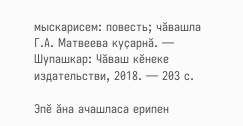мыскарисем: повесть; чӑвашла Г.А. Матвеева куҫарнӑ. — Шупашкар: Чӑваш кӗнеке издательстви, 2018. — 203 с.

Эпӗ ӑна ачашласа ерипен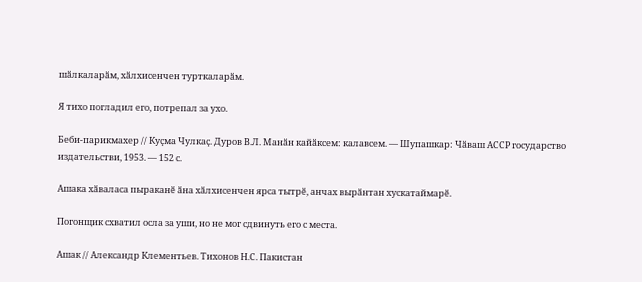шӑлкаларӑм, хӑлхисенчен турткаларӑм.

Я тихо погладил его, потрепал за ухо.

Беби-парикмахер // Куҫма Чулкаҫ. Дуров В.Л. Манӑн кайӑксем: калавсем. — Шупашкар: Чӑваш АССР государство издательстви, 1953. — 152 с.

Ашака хӑваласа пыраканӗ ӑна хӑлхисенчен ярса тытрӗ, анчах вырӑнтан хускатаймарӗ.

Погонщик схватил осла за уши, но не мог сдвинуть его с места.

Ашак // Александр Клементьев. Тихонов Н.С. Пакистан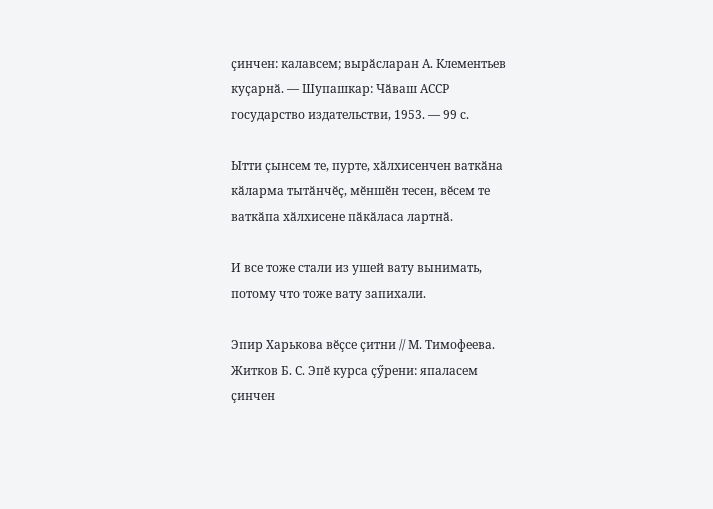ҫинчен: калавсем; вырӑсларан А. Клементьев куҫарнӑ. — Шупашкар: Чӑваш АССР государство издательстви, 1953. — 99 с.

Ытти ҫынсем те, пурте, хӑлхисенчен ваткӑна кӑларма тытӑнчӗҫ, мӗншӗн тесен, вӗсем те ваткӑпа хӑлхисене пӑкӑласа лартнӑ.

И все тоже стали из ушей вату вынимать, потому что тоже вату запихали.

Эпир Харькова вӗҫсе ҫитни // М. Тимофеева. Житков Б. С. Эпӗ курса ҫӳрени: япаласем ҫинчен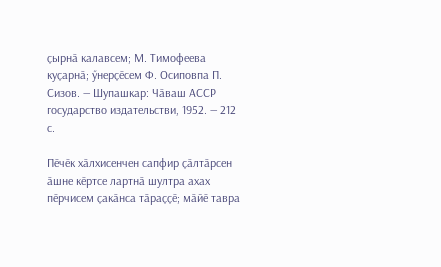ҫырнӑ калавсем; М. Тимофеева куҫарнӑ; ӳнерҫӗсем Ф. Осиповпа П. Сизов. — Шупашкар: Чӑваш АССР государство издательстви, 1952. — 212 с.

Пӗчӗк хӑлхисенчен сапфир ҫӑлтӑрсен ӑшне кӗртсе лартнӑ шултра ахах пӗрчисем ҫакӑнса тӑраҫҫӗ; мӑйӗ тавра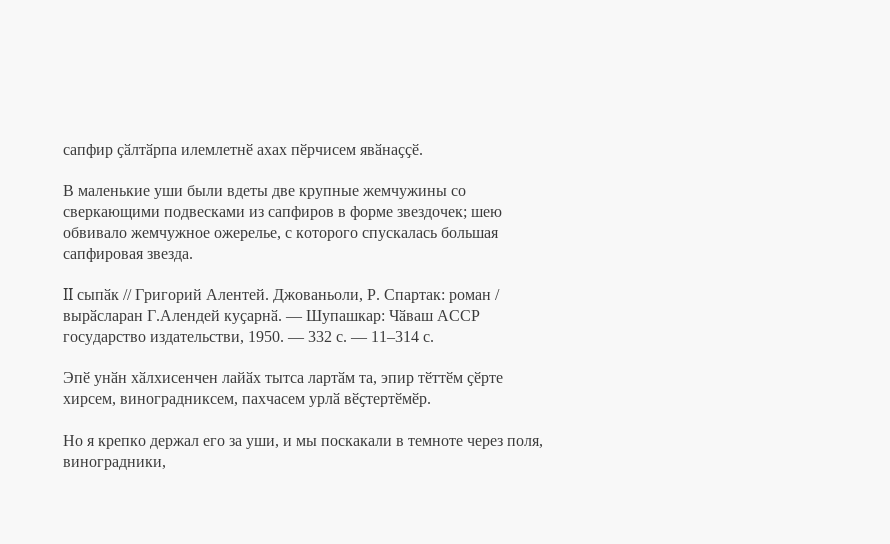сапфир ҫӑлтӑрпа илемлетнӗ ахах пӗрчисем явӑнаҫҫӗ.

В маленькие уши были вдеты две крупные жемчужины со сверкающими подвесками из сапфиров в форме звездочек; шею обвивало жемчужное ожерелье, с которого спускалась большая сапфировая звезда.

II сыпӑк // Григорий Алентей. Джованьоли, Р. Спартак: роман / вырӑсларан Г.Алендей куҫарнӑ. — Шупашкар: Чӑваш АССР государство издательстви, 1950. — 332 с. — 11–314 с.

Эпӗ унӑн хӑлхисенчен лайӑх тытса лартӑм та, эпир тӗттӗм ҫӗрте хирсем, виноградниксем, пахчасем урлӑ вӗҫтертӗмӗр.

Но я крепко держал его за уши, и мы поскакали в темноте через поля, виноградники,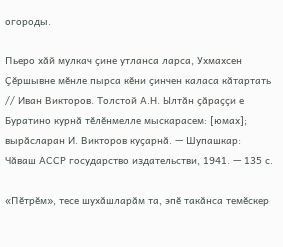огороды.

Пьеро хӑй мулкач ҫине утланса ларса, Ухмахсен Ҫӗршывне мӗнле пырса кӗни ҫинчен каласа кӑтартать // Иван Викторов. Толстой А.Н. Ылтӑн ҫӑраҫҫи е Буратино курнӑ тӗлӗнмелле мыскарасем: [юмах]; вырӑсларан И. Викторов куҫарнӑ. — Шупашкар: Чӑваш АССР государство издательстви, 1941. — 135 с.

«Пӗтрӗм», тесе шухӑшларӑм та, эпӗ такӑнса темӗскер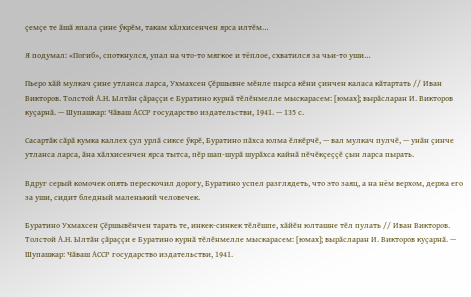ҫемҫе те ӑшӑ япала ҫине ӳкрӗм, такам хӑлхисенчен ярса илтӗм…

Я подумал: «Погиб», споткнулся, упал на что-то мягкое и тёплое, схватился за чьи-то уши…

Пьеро хӑй мулкач ҫине утланса ларса, Ухмахсен Ҫӗршывне мӗнле пырса кӗни ҫинчен каласа кӑтартать // Иван Викторов. Толстой А.Н. Ылтӑн ҫӑраҫҫи е Буратино курнӑ тӗлӗнмелле мыскарасем: [юмах]; вырӑсларан И. Викторов куҫарнӑ. — Шупашкар: Чӑваш АССР государство издательстви, 1941. — 135 с.

Сасартӑк сӑрӑ кумка каллех ҫул урлӑ сиксе ӳкрӗ, Буратино пӑхса юлма ӗлкӗрчӗ, — вал мулкач пулчӗ, — унӑн ҫинче утланса ларса, ӑна хӑлхисенчен ярса тытса, пӗр шап-шурӑ шурӑхса кайнӑ пӗчӗкҫеҫҫӗ ҫын ларса пырать.

Вдруг серый комочек опять перескочил дорогу, Буратино успел разглядеть, что это заяц, а на нём верхом, держа его за уши, сидит бледный маленький человечек.

Буратино Ухмахсен Ҫӗршывӗнчен тарать те, инкек-синкек тӗлӗшпе, хӑйӗн юлташне тӗл пулать // Иван Викторов. Толстой А.Н. Ылтӑн ҫӑраҫҫи е Буратино курнӑ тӗлӗнмелле мыскарасем: [юмах]; вырӑсларан И. Викторов куҫарнӑ. — Шупашкар: Чӑваш АССР государство издательстви, 1941.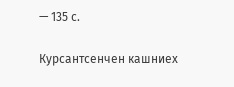— 135 с.

Курсантсенчен кашниех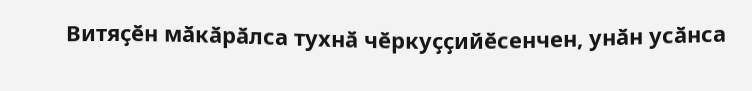Витяҫӗн мӑкӑрӑлса тухнӑ чӗркуҫҫийӗсенчен, унӑн усӑнса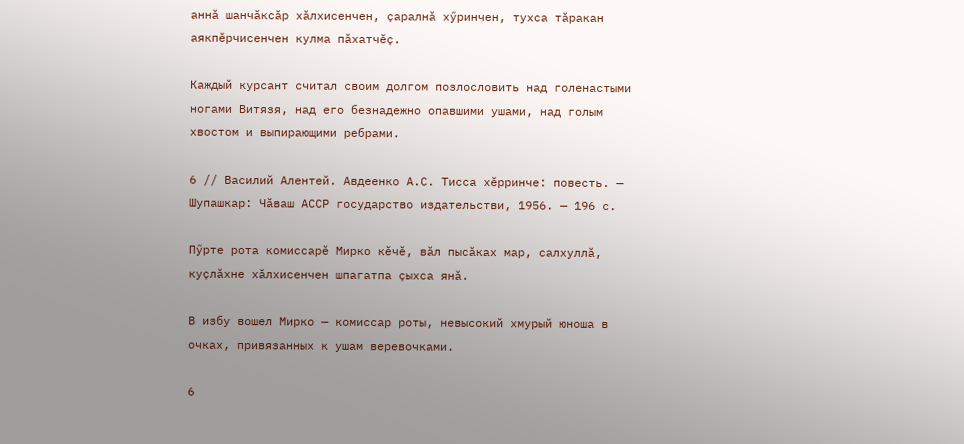аннӑ шанчӑксӑр хӑлхисенчен, ҫаралнӑ хӳринчен, тухса тӑракан аякпӗрчисенчен кулма пӑхатчӗҫ.

Каждый курсант считал своим долгом позлословить над голенастыми ногами Витязя, над его безнадежно опавшими ушами, над голым хвостом и выпирающими ребрами.

6 // Василий Алентей. Авдеенко А.С. Тисса хӗрринче: повесть. — Шупашкар: Чӑваш АССР государство издательстви, 1956. — 196 с.

Пӳрте рота комиссарӗ Мирко кӗчӗ, вӑл пысӑках мар, салхуллӑ, куҫлӑхне хӑлхисенчен шпагатпа ҫыхса янӑ.

В избу вошел Мирко — комиссар роты, невысокий хмурый юноша в очках, привязанных к ушам веревочками.

6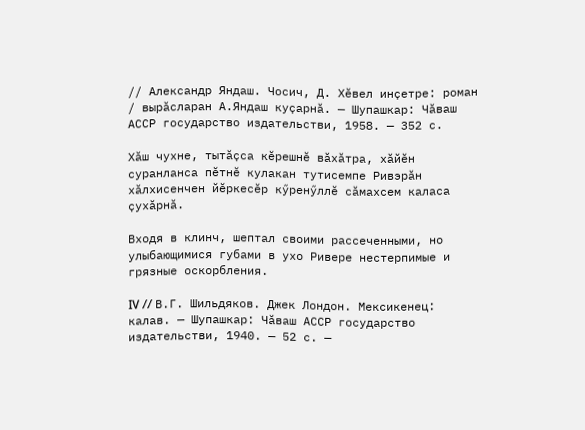// Александр Яндаш. Чосич, Д. Хӗвел инҫетре: роман / вырӑсларан А.Яндаш куҫарнӑ. — Шупашкар: Чӑваш АССР государство издательстви, 1958. — 352 с.

Хӑш чухне, тытӑҫса кӗрешнӗ вӑхӑтра, хӑйӗн суранланса пӗтнӗ кулакан тутисемпе Ривэрӑн хӑлхисенчен йӗркесӗр кӳренӳллӗ сӑмахсем каласа ҫухӑрнӑ.

Входя в клинч, шептал своими рассеченными, но улыбающимися губами в ухо Ривере нестерпимые и грязные оскорбления.

IV // В.Г. Шильдяков. Джек Лондон. Мексикенец: калав. — Шупашкар: Чӑваш АССР государство издательстви, 1940. — 52 с. —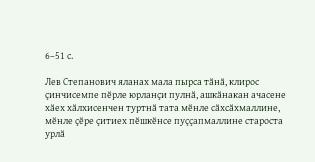6–51 с.

Лев Степанович яланах мала пырса тӑнӑ, клирос ҫинчисемпе пӗрле юрланҫи пулнӑ, ашкӑнакан ачасене хӑех хӑлхисенчен туртнӑ тата мӗнле сӑхсӑхмаллине, мӗнле ҫӗре ҫитиех пӗшкӗнсе пуҫҫапмаллине староста урлӑ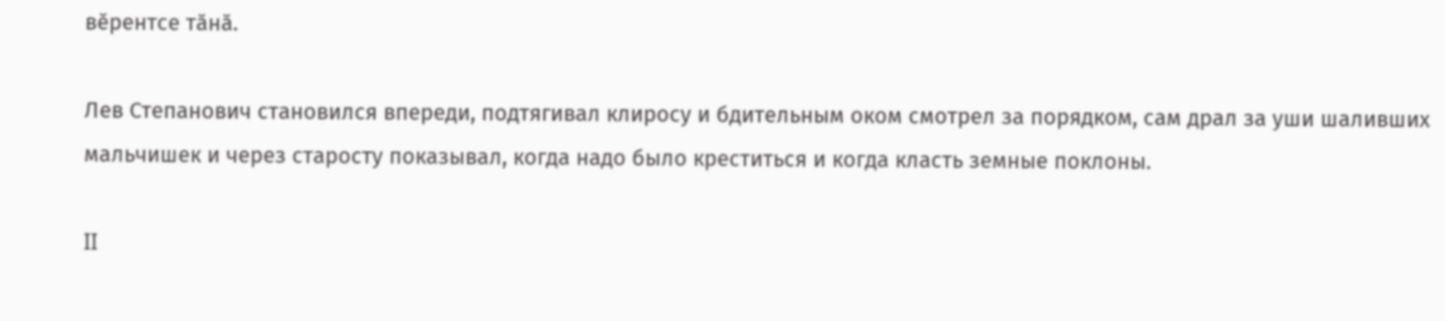вӗрентсе тӑнӑ.

Лев Степанович становился впереди, подтягивал клиросу и бдительным оком смотрел за порядком, сам драл за уши шаливших мальчишек и через старосту показывал, когда надо было креститься и когда класть земные поклоны.

II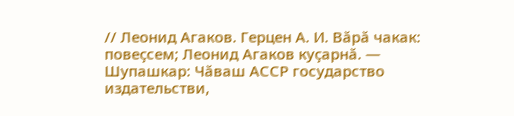// Леонид Агаков. Герцен А. И. Вӑрӑ чакак: повеҫсем; Леонид Агаков куҫарнӑ. — Шупашкар: Чӑваш АССР государство издательстви,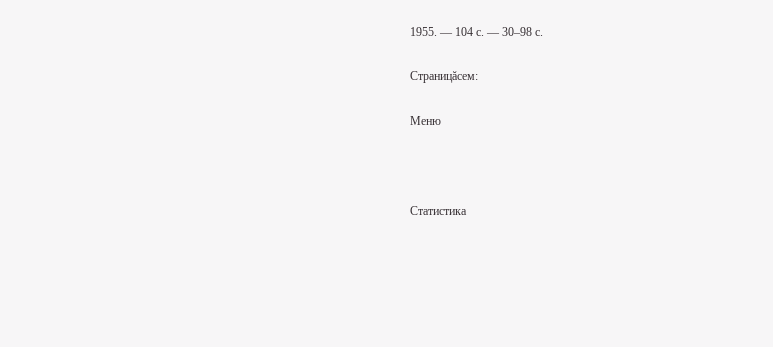1955. — 104 с. — 30–98 с.

Страницăсем:

Меню



Статистика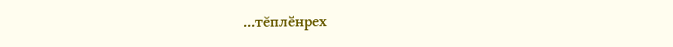...тĕплӗнрех